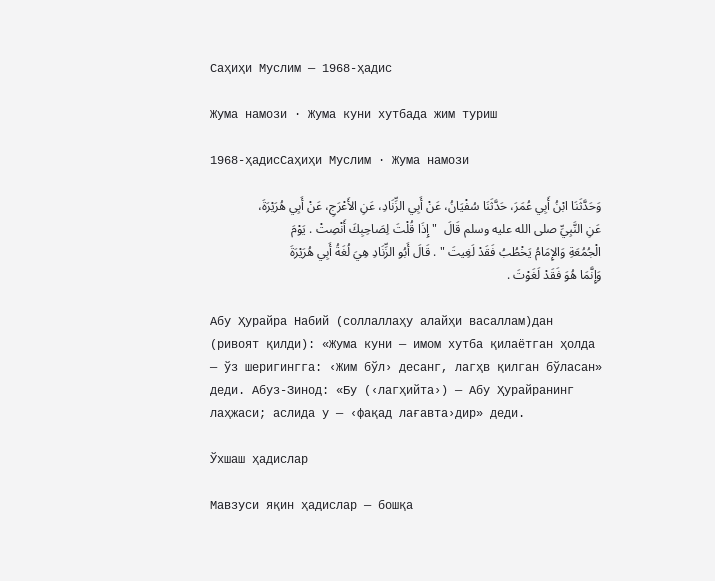Саҳиҳи Муслим — 1968-ҳадис

Жума намози · Жума куни хутбада жим туриш

1968-ҳадисСаҳиҳи Муслим · Жума намози

وَحَدَّثَنَا ابْنُ أَبِي عُمَرَ، حَدَّثَنَا سُفْيَانُ، عَنْ أَبِي الزِّنَادِ، عَنِ الأَعْرَجِ، عَنْ أَبِي هُرَيْرَةَ، عَنِ النَّبِيِّ صلى الله عليه وسلم قَالَ  " إِذَا قُلْتَ لِصَاحِبِكَ أَنْصِتْ . يَوْمَ الْجُمُعَةِ وَالإِمَامُ يَخْطُبُ فَقَدْ لَغِيتَ " . قَالَ أَبُو الزِّنَادِ هِيَ لُغَةُ أَبِي هُرَيْرَةَ وَإِنَّمَا هُوَ فَقَدْ لَغَوْتَ .

Абу Ҳурайра Набий (соллаллаҳу алайҳи васаллам)дан (ривоят қилди): «Жума куни — имом хутба қилаётган ҳолда — ўз шеригингга: ‹Жим бўл› десанг, лагҳв қилган бўласан» деди. Абуз-Зинод: «Бу (‹лагҳийта›) — Абу Ҳурайранинг лаҳжаси; аслида у — ‹фақад лағавта›дир» деди.

Ўхшаш ҳадислар

Мавзуси яқин ҳадислар — бошқа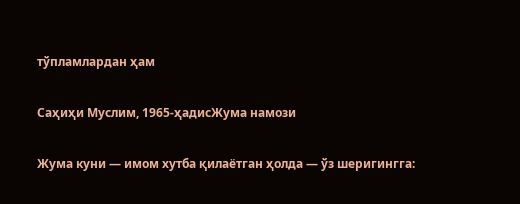тўпламлардан ҳам

Саҳиҳи Муслим, 1965-ҳадисЖума намози

Жума куни — имом хутба қилаётган ҳолда — ўз шеригингга: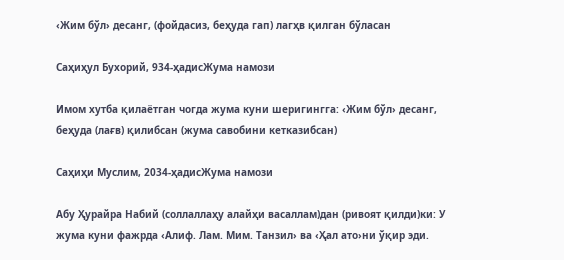‹Жим бўл› десанг, (фойдасиз, беҳуда гап) лагҳв қилган бўласан

Саҳиҳул Бухорий, 934-ҳадисЖума намози

Имом хутба қилаётган чогда жума куни шеригингга: ‹Жим бўл› десанг, беҳуда (лағв) қилибсан (жума савобини кетказибсан)

Саҳиҳи Муслим, 2034-ҳадисЖума намози

Абу Ҳурайра Набий (соллаллаҳу алайҳи васаллам)дан (ривоят қилди)ки: У жума куни фажрда ‹Алиф. Лам. Мим. Танзил› ва ‹Ҳал ато›ни ўқир эди.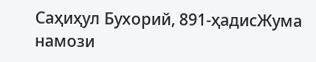Саҳиҳул Бухорий, 891-ҳадисЖума намози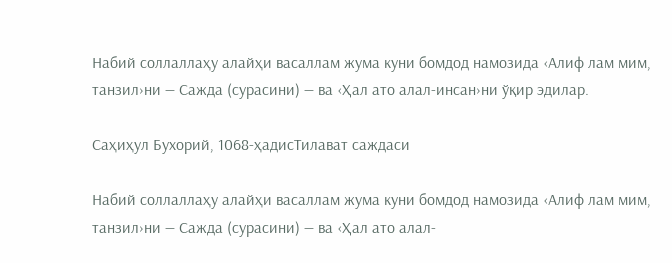Набий соллаллаҳу алайҳи васаллам жума куни бомдод намозида ‹Алиф лам мим, танзил›ни — Сажда (сурасини) — ва ‹Ҳал ато алал-инсан›ни ўқир эдилар.

Саҳиҳул Бухорий, 1068-ҳадисТилават саждаси

Набий соллаллаҳу алайҳи васаллам жума куни бомдод намозида ‹Алиф лам мим, танзил›ни — Сажда (сурасини) — ва ‹Ҳал ато алал-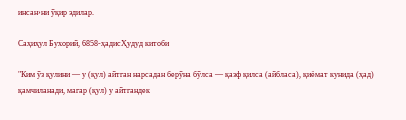инсан›ни ўқир эдилар.

Саҳиҳул Бухорий, 6858-ҳадисҲудуд китоби

"Ким ўз қулини — у (қул) айтган нарсадан берўна бўлса — қазф қилса (айбласа), қиёмат кунида (ҳад) қамчиланади, магар (қул) у айтгандек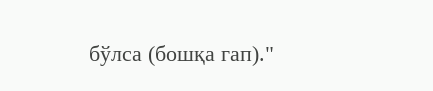бўлса (бошқа гап)."